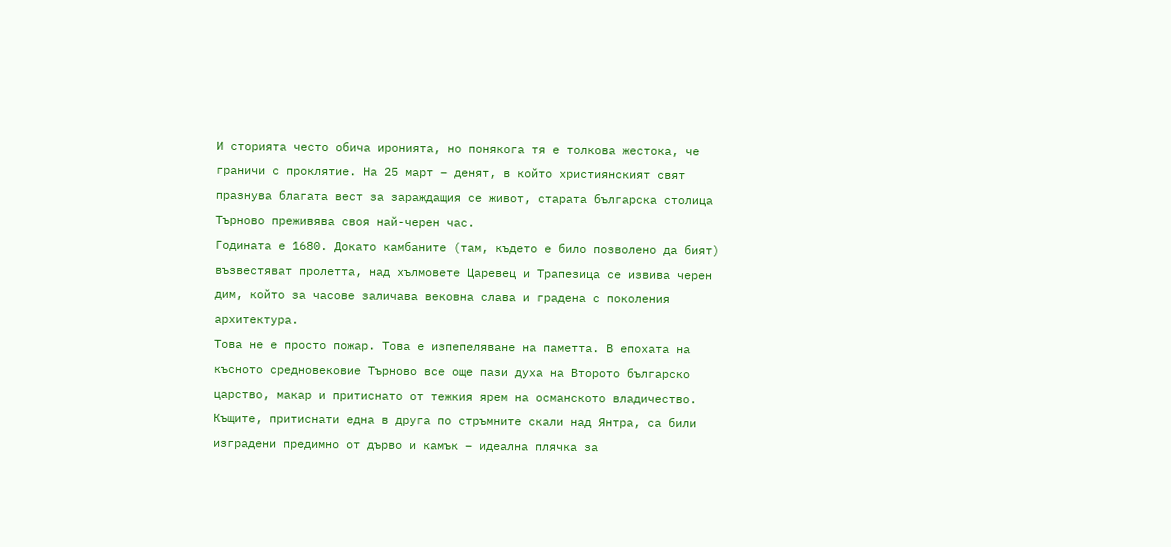И сторията често обича иронията, но понякога тя е толкова жестока, че граничи с проклятие. На 25 март – денят, в който християнският свят празнува благата вест за зараждащия се живот, старата българска столица Търново преживява своя най-черен час.
Годината е 1680. Докато камбаните (там, където е било позволено да бият) възвестяват пролетта, над хълмовете Царевец и Трапезица се извива черен дим, който за часове заличава вековна слава и градена с поколения архитектура.
Това не е просто пожар. Това е изпепеляване на паметта. В епохата на късното средновековие Търново все още пази духа на Второто българско царство, макар и притиснато от тежкия ярем на османското владичество. Къщите, притиснати една в друга по стръмните скали над Янтра, са били изградени предимно от дърво и камък – идеална плячка за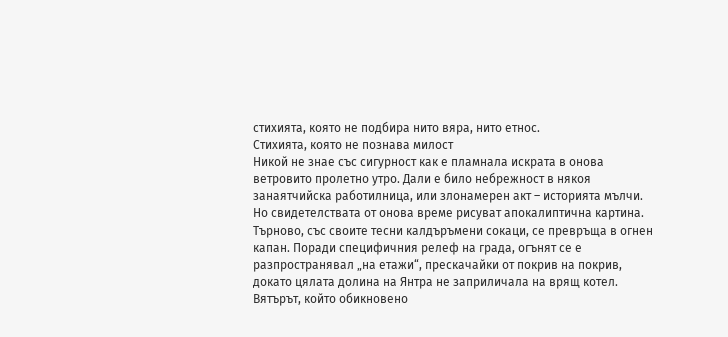стихията, която не подбира нито вяра, нито етнос.
Стихията, която не познава милост
Никой не знае със сигурност как е пламнала искрата в онова ветровито пролетно утро. Дали е било небрежност в някоя занаятчийска работилница, или злонамерен акт – историята мълчи. Но свидетелствата от онова време рисуват апокалиптична картина.
Търново, със своите тесни калдъръмени сокаци, се превръща в огнен капан. Поради специфичния релеф на града, огънят се е разпространявал „на етажи“, прескачайки от покрив на покрив, докато цялата долина на Янтра не заприличала на врящ котел.
Вятърът, който обикновено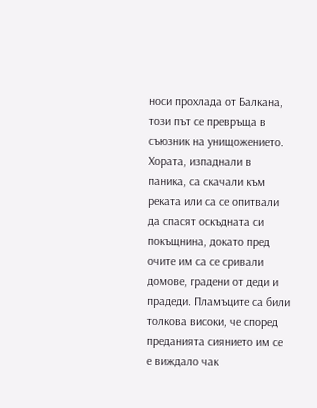носи прохлада от Балкана, този път се превръща в съюзник на унищожението. Хората, изпаднали в паника, са скачали към реката или са се опитвали да спасят оскъдната си покъщнина, докато пред очите им са се сривали домове, градени от деди и прадеди. Пламъците са били толкова високи, че според преданията сиянието им се е виждало чак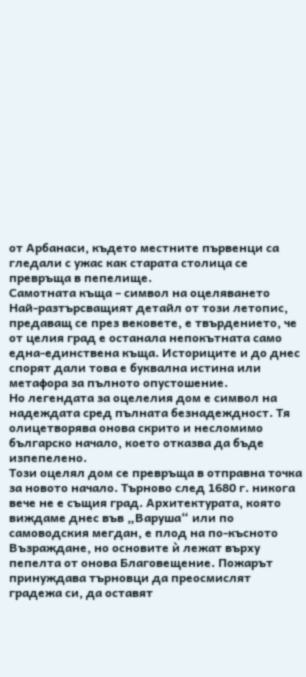от Арбанаси, където местните първенци са гледали с ужас как старата столица се превръща в пепелище.
Самотната къща – символ на оцеляването
Най-разтърсващият детайл от този летопис, предаващ се през вековете, е твърдението, че от целия град е останала непокътната само една-единствена къща. Историците и до днес спорят дали това е буквална истина или метафора за пълното опустошение.
Но легендата за оцелелия дом е символ на надеждата сред пълната безнадеждност. Тя олицетворява онова скрито и несломимо българско начало, което отказва да бъде изпепелено.
Този оцелял дом се превръща в отправна точка за новото начало. Търново след 1680 г. никога вече не е същия град. Архитектурата, която виждаме днес във „Варуша“ или по самоводския мегдан, е плод на по-късното Възраждане, но основите ѝ лежат върху пепелта от онова Благовещение. Пожарът принуждава търновци да преосмислят градежа си, да оставят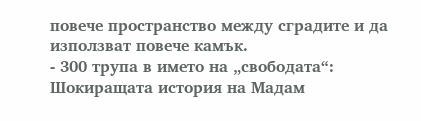повече пространство между сградите и да използват повече камък.
- 300 трупа в името на „свободата“: Шокиращата история на Мадам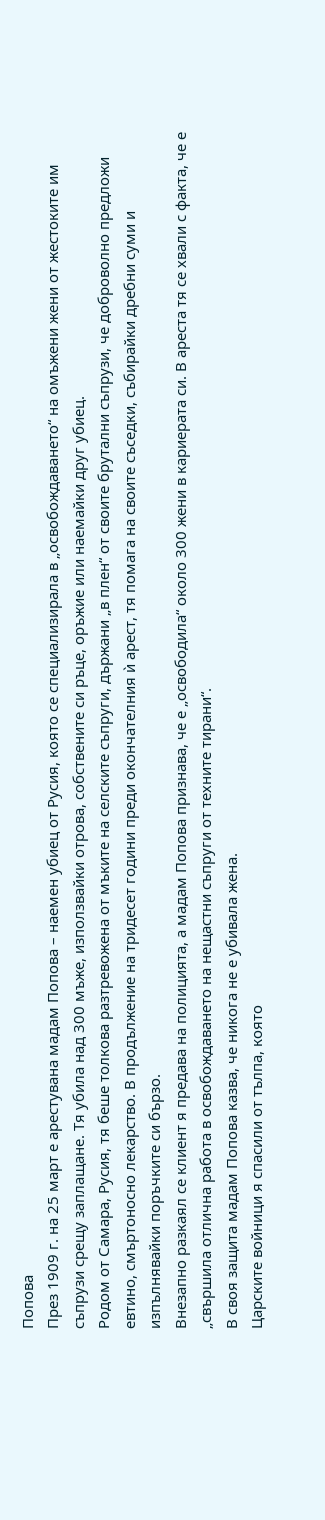Попова
През 1909 г. на 25 март е арестувана мадам Попова – наемен убиец от Русия, която се специализирала в „освобождаването“ на омъжени жени от жестоките им съпрузи срещу заплащане. Тя убила над 300 мъже, използвайки отрова, собствените си ръце, оръжие или наемайки друг убиец.
Родом от Самара, Русия, тя беше толкова разтревожена от мъките на селските съпруги, държани „в плен“ от своите брутални съпрузи, че доброволно предложи евтино, смъртоносно лекарство. В продължение на тридесет години преди окончателния ѝ арест, тя помага на своите съседки, събирайки дребни суми и изпълнявайки поръчките си бързо.
Внезапно разкаял се клиент я предава на полицията, а мадам Попова признава, че е „освободила“ около 300 жени в кариерата си. В ареста тя се хвали с факта, че е „свършила отлична работа в освобождаването на нещастни съпруги от техните тирани“.
В своя защита мадам Попова казва, че никога не е убивала жена.
Царските войници я спасили от тълпа, която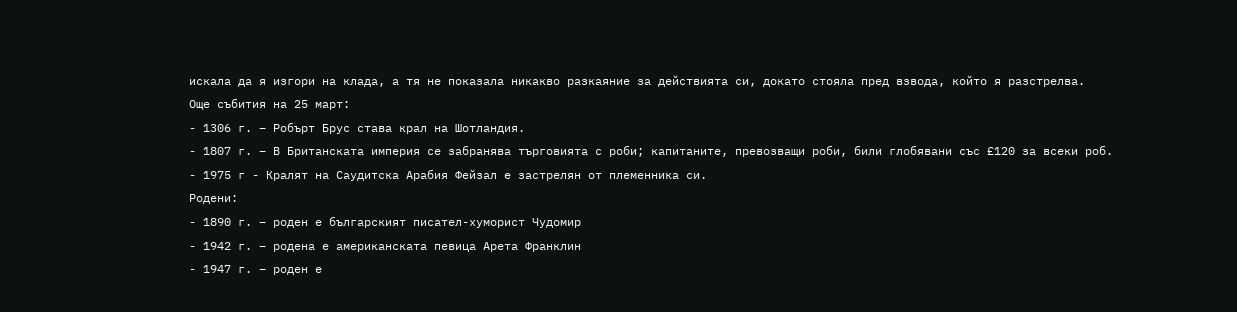искала да я изгори на клада, а тя не показала никакво разкаяние за действията си, докато стояла пред взвода, който я разстрелва.
Още събития на 25 март:
- 1306 г. – Робърт Брус става крал на Шотландия.
- 1807 г. – В Британската империя се забранява търговията с роби; капитаните, превозващи роби, били глобявани със £120 за всеки роб.
- 1975 г - Кралят на Саудитска Арабия Фейзал е застрелян от племенника си.
Родени:
- 1890 г. – роден е българският писател-хуморист Чудомир
- 1942 г. – родена е американската певица Арета Франклин
- 1947 г. – роден е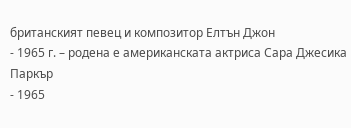британският певец и композитор Елтън Джон
- 1965 г. – родена е американската актриса Сара Джесика Паркър
- 1965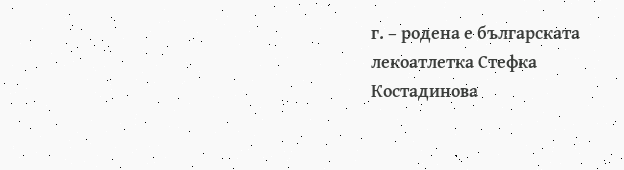г. – родена е българската лекоатлетка Стефка Костадинова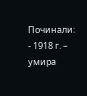Починали:
- 1918 г. – умира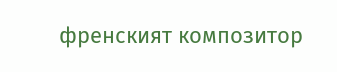френският композитор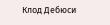Клод Дебюси